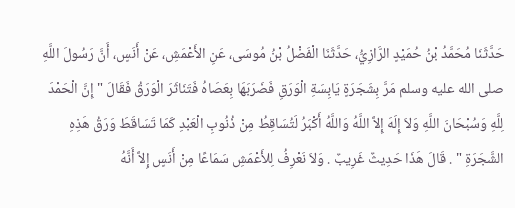حَدَّثَنَا مُحَمَّدُ بْنُ حُمَيْدٍ الرَّازِيُّ، حَدَّثَنَا الْفَضْلُ بْنُ مُوسَى، عَنِ الأَعْمَشِ، عَنْ أَنَسٍ، أَنَّ رَسُولَ اللَّهِ صلى الله عليه وسلم مَرَّ بِشَجَرَةٍ يَابِسَةِ الْوَرَقِ فَضَرَبَهَا بِعَصَاهُ فَتَنَاثَرَ الْوَرَقُ فَقَالَ " إِنَّ الْحَمْدَ لِلَّهِ وَسُبْحَانَ اللَّهِ وَلاَ إِلَهَ إِلاَّ اللَّهُ وَاللَّهُ أَكْبَرُ لَتُسَاقِطُ مِنْ ذُنُوبِ الْعَبْدِ كَمَا تَسَاقَطَ وَرَقُ هَذِهِ الشَّجَرَةِ " . قَالَ هَذَا حَدِيثٌ غَرِيبٌ . وَلاَ نَعْرِفُ لِلأَعْمَشِ سَمَاعًا مِنْ أَنَسٍ إِلاَّ أَنَّهُ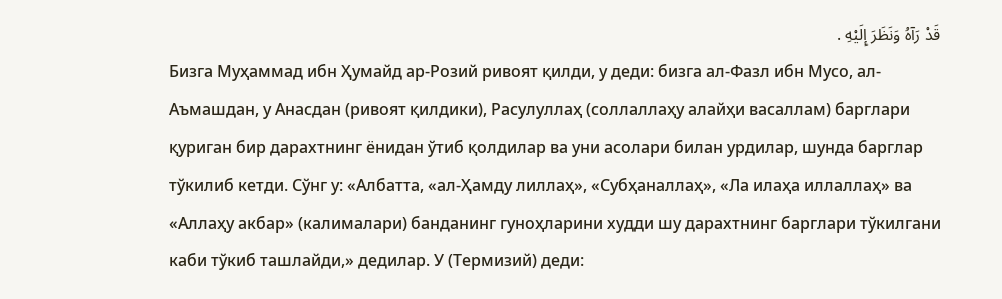قَدْ رَآهُ وَنَظَرَ إِلَيْهِ .
Бизга Муҳаммад ибн Ҳумайд ар-Розий ривоят қилди, у деди: бизга ал-Фазл ибн Мусо, ал-Аъмашдан, у Анасдан (ривоят қилдики), Расулуллаҳ (соллаллаҳу алайҳи васаллам) барглари қуриган бир дарахтнинг ёнидан ўтиб қолдилар ва уни асолари билан урдилар, шунда барглар тўкилиб кетди. Сўнг у: «Албатта, «ал-Ҳамду лиллаҳ», «Субҳаналлаҳ», «Ла илаҳа иллаллаҳ» ва «Аллаҳу акбар» (калималари) банданинг гуноҳларини худди шу дарахтнинг барглари тўкилгани каби тўкиб ташлайди,» дедилар. У (Термизий) деди: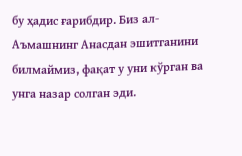бу ҳадис ғарибдир. Биз ал-Аъмашнинг Анасдан эшитганини билмаймиз, фақат у уни кўрган ва унга назар солган эди.